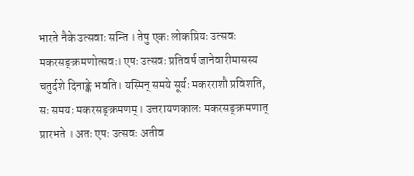भारते नैके उत्सवाः सन्ति । तेषु एकः लोकप्रियः उत्सवः मकरसङ्क्रमणोत्सवः। एषः उत्सवः प्रतिवर्ष जानेवारीमासस्य चतुर्दशे दिनाङ्के भवति। यस्मिन् समये सूर्यः मकरराशौ प्रविशति, सः समयः मकरसङ्क्रमणम्। उत्तरायणकालः मकरसङ्क्रमणात् प्रारभते । अतः एषः उत्सवः अतीव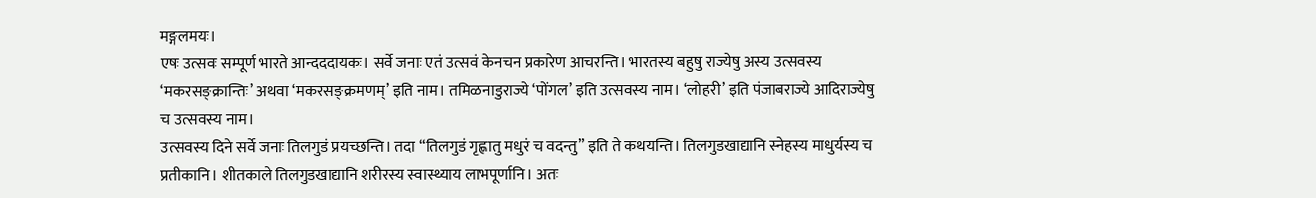मङ्गलमयः।
एषः उत्सवः सम्पूर्ण भारते आन्दददायकः। सर्वे जनाः एतं उत्सवं केनचन प्रकारेण आचरन्ति। भारतस्य बहुषु राज्येषु अस्य उत्सवस्य ‘मकरसङ्क्रान्तिः’ अथवा ‘मकरसङ्क्रमणम्’ इति नाम। तमिळनाडुराज्ये ‘पोंगल’ इति उत्सवस्य नाम। ‘लोहरी’ इति पंजाबराज्ये आदिराज्येषु च उत्सवस्य नाम।
उत्सवस्य दिने सर्वे जनाः तिलगुडं प्रयच्छन्ति। तदा “तिलगुडं गृह्णातु मधुरं च वदन्तु” इति ते कथयन्ति। तिलगुडखाद्यानि स्नेहस्य माधुर्यस्य च प्रतीकानि। शीतकाले तिलगुडखाद्यानि शरीरस्य स्वास्थ्याय लाभपूर्णानि। अतः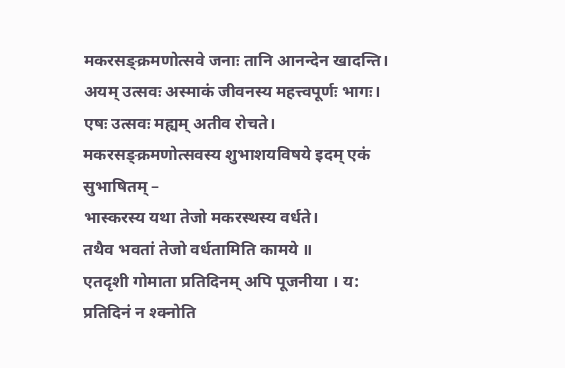मकरसङ्क्रमणोत्सवे जनाः तानि आनन्देन खादन्ति।
अयम् उत्सवः अस्माकं जीवनस्य महत्त्वपूर्णः भागः। एषः उत्सवः मह्यम् अतीव रोचते। मकरसङ्क्रमणोत्सवस्य शुभाशयविषये इदम् एकं सुभाषितम् –
भास्करस्य यथा तेजो मकरस्थस्य वर्धते।
तथैव भवतां तेजो वर्धतामिति कामये ॥
एतदृशी गोमाता प्रतिदिनम् अपि पूजनीया । य: प्रतिदिनं न श्क्नोति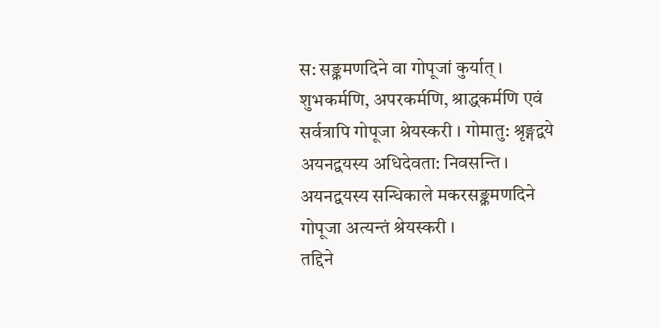स: सङ्क्रमणदिने वा गोपूजां कुर्यात् । शुभकर्मणि, अपरकर्मणि, श्राद्धकर्मणि एवं सर्वत्रापि गोपूजा श्रेयस्करी । गोमातु: श्रृङ्गद्वये अयनद्वयस्य अधिदेवता: निवसन्ति । अयनद्वयस्य सन्धिकाले मकरसङ्क्रमणदिने गोपूजा अत्यन्तं श्रेयस्करी ।
तद्दिने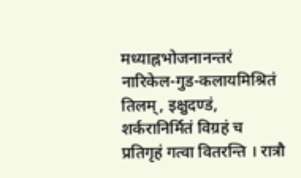मध्याह्नभोजनानन्तरं नारिकेल-गुड-कलायमिश्रितं तिलम्, इक्षुदण्डं, शर्करानिर्मितं विग्रहं च प्रतिगृहं गत्वा वितरन्ति । रात्रौ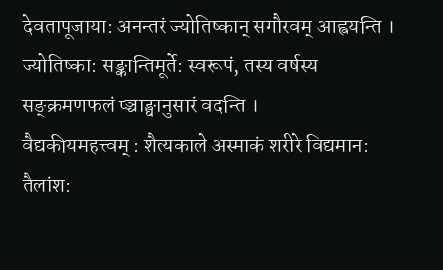देवतापूजाया: अनन्तरं ज्योतिष्कान् सगौरवम् आह्वयन्ति । ज्योतिष्का: सङ्कान्तिमूर्ते: स्वरूपं, तस्य वर्षस्य सङ्क्रमणफलं प्ञ्चाङ्घानुसारं वदन्ति ।
वैद्यकीयमहत्त्वम् : शैत्यकाले अस्माकं शरीरे विद्यमान: तैलांश: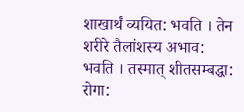शाखार्थं व्ययित: भवति । तेन शरीरे तैलांशस्य अभाव: भवति । तस्मात् शीतसम्बद्धा: रोगा: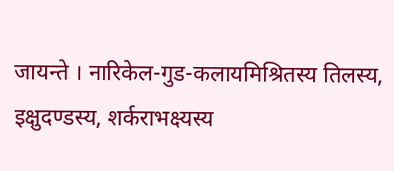जायन्ते । नारिकेल-गुड-कलायमिश्रितस्य तिलस्य, इक्षुदण्डस्य, शर्कराभक्ष्यस्य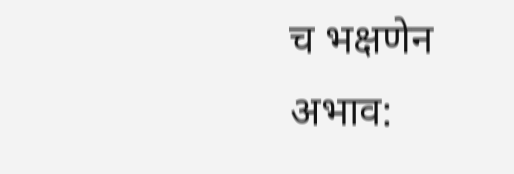च भक्षणेन अभाव: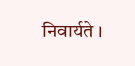निवार्यते ।